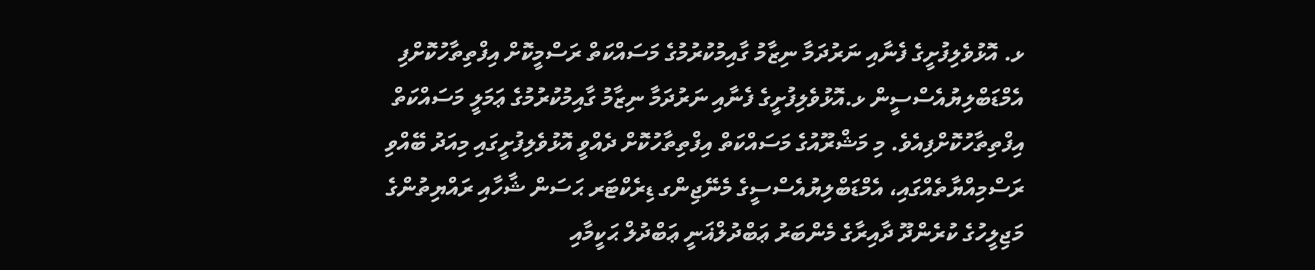ޅ. އޮޅުވެލިފުށީގެ ފެނާއި ނަރުދަމާ ނިޒާމު ގާއިމުކުރުމުގެ މަސައްކަތް ރަސްމީކޮށް އިފްތިތާހުކޮށްފި
އެމްޑަބްލިޔުއެސްސީން ޅ.އޮޅުވެލިފުށީގެ ފެނާއި ނަރުދަމާ ނިޒާމު ގާއިމުކުރުމުގެ ޢަމަލީ މަސައްކަތް އިފްތިތާހުކޮށްފިއެވެ. މި މަޝްރޫއުގެ މަސައްކަތް އިފްތިތާހުކޮށް ދެއްވީ އޮޅުވެލިފުށީގައި މިއަދު ބޭއްވި ރަސްމިއްޔާތެއްގައި، އެމްޑަބްލިޔުއެސްސީގެ މެނޭޖިންގ ޑިރެކްޓަރ ޙަސަން ޝާހާއި ރައްޔިތުންގެ މަޖިލީހުގެ ކުރެންދޫ ދާއިރާގެ މެންބަރު ޢަބްދުލްޣަނީ ޢަބްދުލް ޙަކީމާއި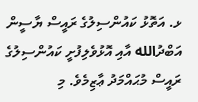ޅ. އަތޮޅު ކައުންސިލުގެ ރައީސް ޔާސީން އަބްދުالله އާއި އޮޅުވެލިފުށީ ކައުންސިލުގެ ރައީސް މުޙައްމަދު ޢާޒިމެވެ. މި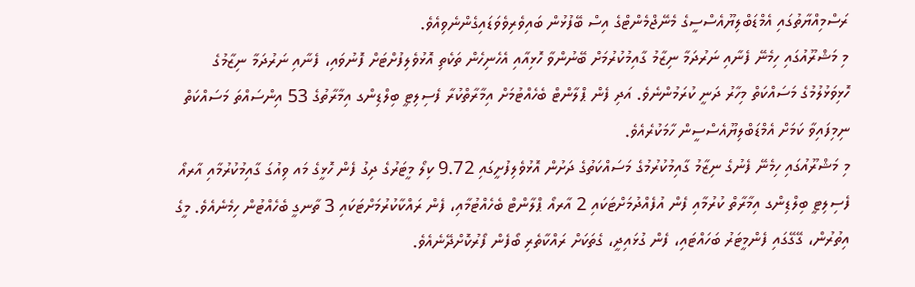ރަސްމިއްޔާތުގައި އެމްޑަބްލިޔޫއެސްސީގެ މެނޭޖްމެންޓްގެ އިސް ބޭފުޅުން ބައިވެރިވެވަޑައިގެންނެވިއެވެ.
މި މަޝްރޫއުގައި ހިމެނޭ ފެނާއި ނަރުދަމާ ނިޒާމު ގާއިމުކުރުމަށް ބޭނުންވާ ހޮޅިއާއި އެހެނިހެން ތަކެތި އޮޅުވެލިފުށްޓަށް ފޮނުވައި، ފެނާއި ނަރުދަމާ ނިޒާމުގެ ހޮޅިވަޅުލުމުގެ މަސައްކަތް މިހާރު ދަނީ ކުރަމުންނެވެ. އަދި ފެން ޕްލާންޓް ބެހެއްޓުމަށް އިމާރާތްކުރާ ފެސިލިޓީ ބިލްޑިންގ އިމާރާތުގެ 53 އިންސައްތަ މަސައްކަތް ނިމިފައިވާ ކަމަށް އެމްޑަބްލިޔޫއެސްސީން ހާމަކުރެއެވެ.
މި މަޝްރޫއުގައި ހިމެނޭ ފެނުގެ ނިޒާމު ގާއިމުކުރުމުގެ މަސައްކަތުގެ ދަށުން އޮޅުވެލިފުށީގައި 9.72 ކިލޯ މީޓަރުގެ ދިގު ފެން ހޮޅީގެ މައ ވިއުގަ ގާއިމުކުރުމާއި އާރއޯ ފެސިލިޓީ ބިލްޑިންގ އިމާރާތް ކުރުމާއި ފެން އުފެއްދުމަށްޓަކައި 2 އާރއޯ ޕްލާންޓް ބެހެއްޓުމާއި، ފެން ރައްކާކުރުމަށްޓަކައި 3 ތާނގީ ބެހެއްޓުން ހިމެނެއެވެ. މީގެ އިތުރުން، ގޭގޭގައި ފެންމީޓަރު ބަހައްޓައި، ފެން ގުޅައިދީ، ގެތަކަށް ރައްކާތެރި ބޯފެން ފޯރުކޮށްދޭނެއެވެ.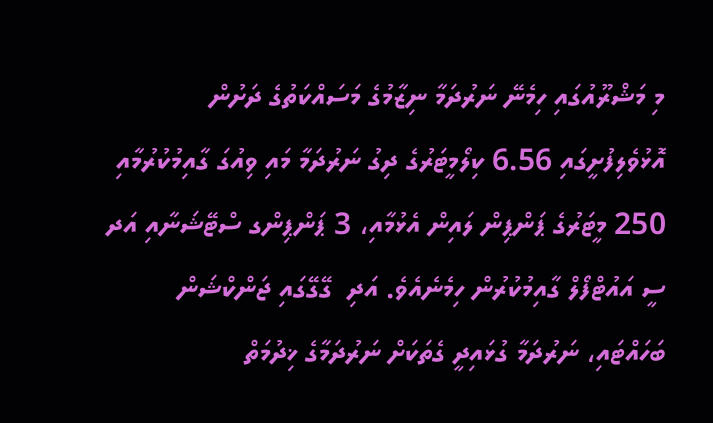މި މަޝްރޫއުގައި ހިމެނޭ ނަރުދަމާ ނިޒާމުގެ މަސައްކަތުގެ ދަށުން އޮޅުވެލިފުށީގައި 6.56 ކިލޯމީޓަރުގެ ދިގު ނަރުދަމާ މައި ވިއުގަ ގާއިމުކުރުމާއި 250 މީޓަރުގެ ޕަންޕިން ލައިން އެޅުމާއި، 3 ޕަންޕިންގ ސްޓޭޝަނާއި އަދ ސީ އައުޓްފޯލް ގާއިމުކުރުން ހިމެނެއެވެ. އަދި  ގޭގޭގައި ޖަންކްޝަން ބަހައްޓައި، ނަރުދަމާ ގުޅައިދީ ގެތަކަށް ނަރުދަމާގެ ޚިދުމަތް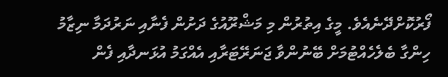ފޯރުކޮށްދޭނެއެވެ. މީގެ އިތުރުން މި މަޝްރޫއުގެ ދަށުން ފެނާއި ނަރުދަމާ ނިޒާމު ހިންގާ ބެލެހެއްޓުމަށް ބޭނުންވާ ޖަނަރޭޓަރާއި އެއްގަމު އުޅަނދާއި ފެން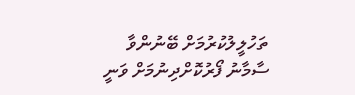ތަހުލީލުކުރުމަށް ބޭނުންވާ ސާމާނު ފޯރުކޮށްދިނުމަށް ވަނީ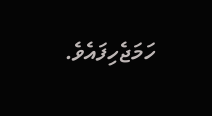ހަމަޖެހިފައެވެ.